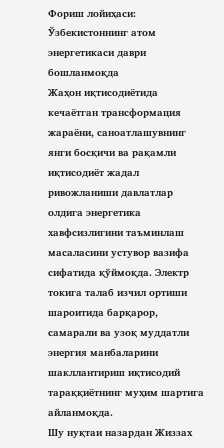Фориш лойиҳаси: Ўзбекистоннинг атом энергетикаси даври бошланмоқда
Жаҳон иқтисодиётида кечаётган трансформация жараёни, саноатлашувнинг янги босқичи ва рақамли иқтисодиёт жадал ривожланиши давлатлар олдига энергетика хавфсизлигини таъминлаш масаласини устувор вазифа сифатида қўймоқда. Электр токига талаб изчил ортиши шароитида барқарор, самарали ва узоқ муддатли энергия манбаларини шакллантириш иқтисодий тараққиётнинг муҳим шартига айланмоқда.
Шу нуқтаи назардан Жиззах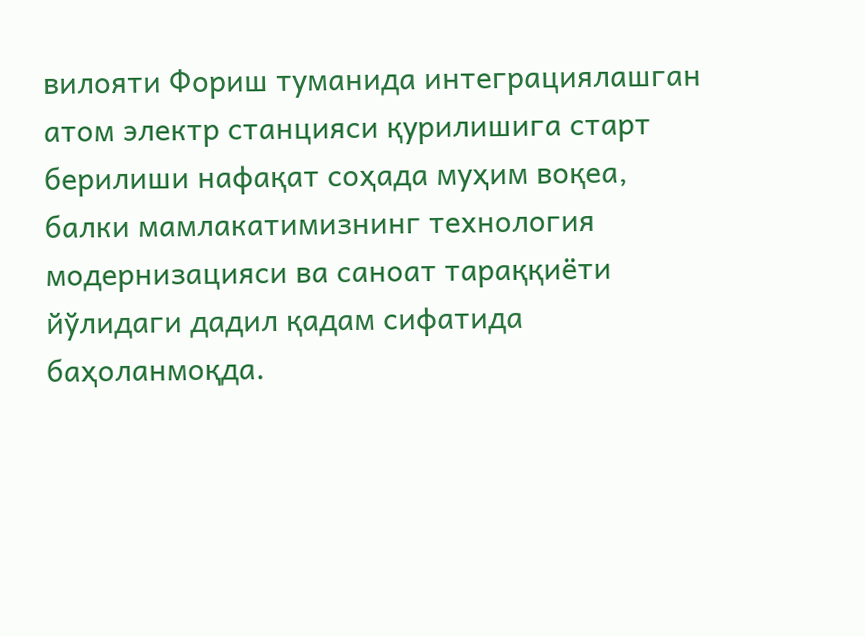вилояти Фориш туманида интеграциялашган атом электр станцияси қурилишига старт берилиши нафақат соҳада муҳим воқеа, балки мамлакатимизнинг технология модернизацияси ва саноат тараққиёти йўлидаги дадил қадам сифатида баҳоланмоқда.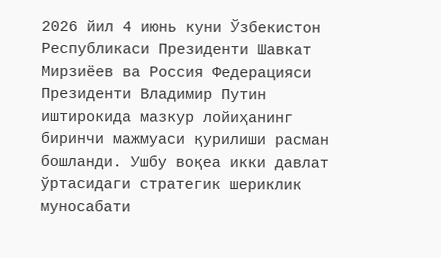2026 йил 4 июнь куни Ўзбекистон Республикаси Президенти Шавкат Мирзиёев ва Россия Федерацияси Президенти Владимир Путин иштирокида мазкур лойиҳанинг биринчи мажмуаси қурилиши расман бошланди. Ушбу воқеа икки давлат ўртасидаги стратегик шериклик муносабати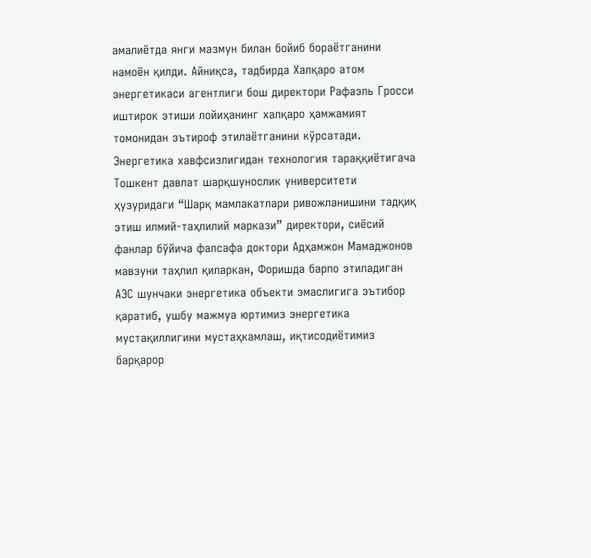амалиётда янги мазмун билан бойиб бораётганини намоён қилди. Айниқса, тадбирда Халқаро атом энергетикаси агентлиги бош директори Рафаэль Гросси иштирок этиши лойиҳанинг халқаро ҳамжамият томонидан эътироф этилаётганини кўрсатади.
Энергетика хавфсизлигидан технология тараққиётигача
Тошкент давлат шарқшунослик университети ҳузуридаги “Шарқ мамлакатлари ривожланишини тадқиқ этиш илмий-таҳлилий маркази” директори, сиёсий фанлар бўйича фалсафа доктори Адҳамжон Мамаджонов мавзуни таҳлил қиларкан, Форишда барпо этиладиган АЭС шунчаки энергетика объекти эмаслигига эътибор қаратиб, ушбу мажмуа юртимиз энергетика мустақиллигини мустаҳкамлаш, иқтисодиётимиз барқарор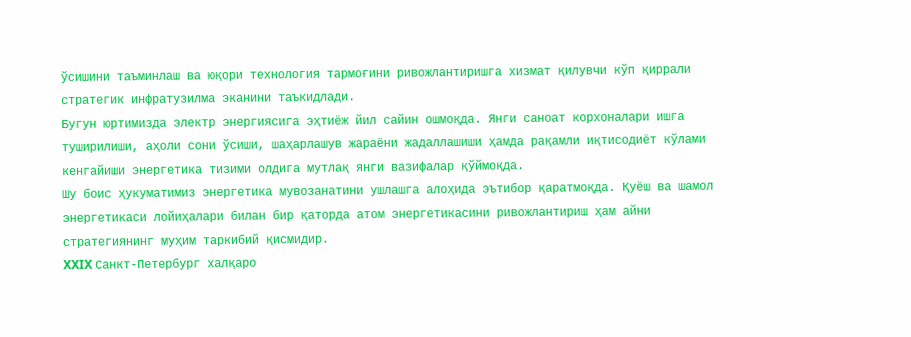ўсишини таъминлаш ва юқори технология тармоғини ривожлантиришга хизмат қилувчи кўп қиррали стратегик инфратузилма эканини таъкидлади.
Бугун юртимизда электр энергиясига эҳтиёж йил сайин ошмоқда. Янги саноат корхоналари ишга туширилиши, аҳоли сони ўсиши, шаҳарлашув жараёни жадаллашиши ҳамда рақамли иқтисодиёт кўлами кенгайиши энергетика тизими олдига мутлақ янги вазифалар қўймоқда.
Шу боис ҳукуматимиз энергетика мувозанатини ушлашга алоҳида эътибор қаратмоқда. Қуёш ва шамол энергетикаси лойиҳалари билан бир қаторда атом энергетикасини ривожлантириш ҳам айни стратегиянинг муҳим таркибий қисмидир.
XXIX Санкт-Петербург халқаро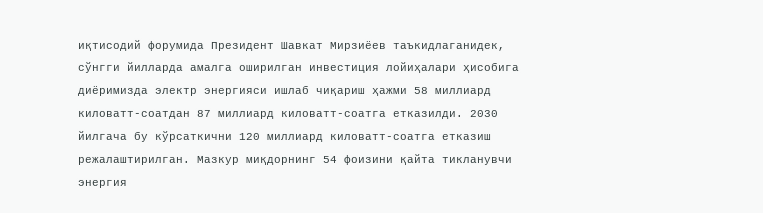иқтисодий форумида Президент Шавкат Мирзиёев таъкидлаганидек, сўнгги йилларда амалга оширилган инвестиция лойиҳалари ҳисобига диёримизда электр энергияси ишлаб чиқариш ҳажми 58 миллиард киловатт-соатдан 87 миллиард киловатт-соатга етказилди. 2030 йилгача бу кўрсаткични 120 миллиард киловатт-соатга етказиш режалаштирилган. Мазкур миқдорнинг 54 фоизини қайта тикланувчи энергия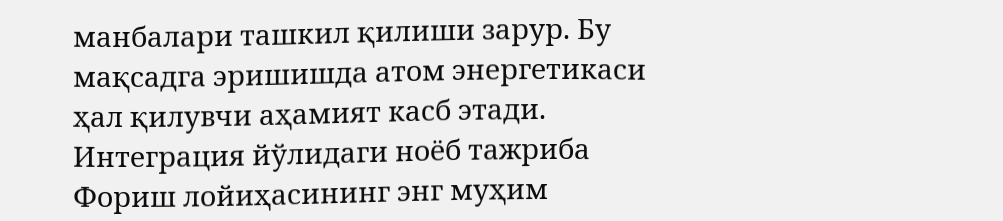манбалари ташкил қилиши зарур. Бу мақсадга эришишда атом энергетикаси ҳал қилувчи аҳамият касб этади.
Интеграция йўлидаги ноёб тажриба
Фориш лойиҳасининг энг муҳим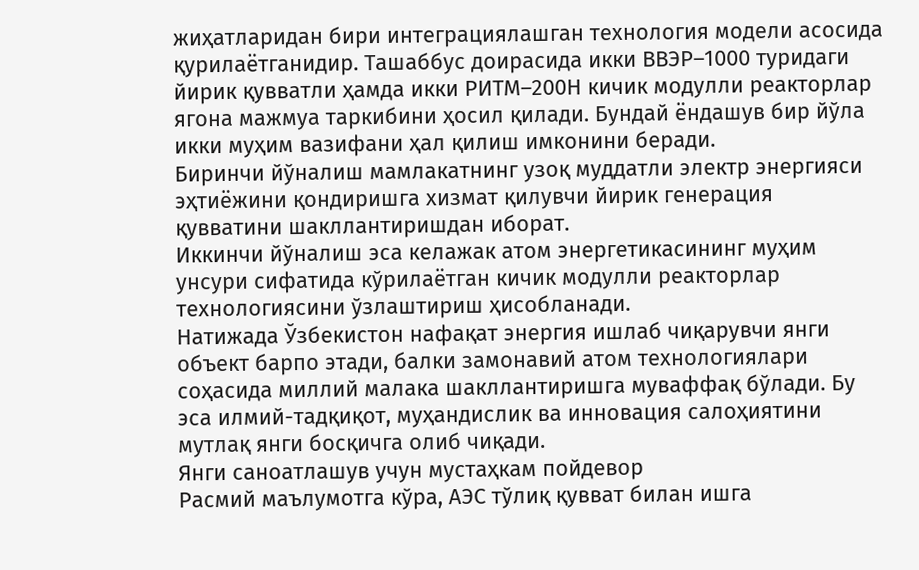жиҳатларидан бири интеграциялашган технология модели асосида қурилаётганидир. Ташаббус доирасида икки ВВЭР–1000 туридаги йирик қувватли ҳамда икки РИТМ–200Н кичик модулли реакторлар ягона мажмуа таркибини ҳосил қилади. Бундай ёндашув бир йўла икки муҳим вазифани ҳал қилиш имконини беради.
Биринчи йўналиш мамлакатнинг узоқ муддатли электр энергияси эҳтиёжини қондиришга хизмат қилувчи йирик генерация қувватини шакллантиришдан иборат.
Иккинчи йўналиш эса келажак атом энергетикасининг муҳим унсури сифатида кўрилаётган кичик модулли реакторлар технологиясини ўзлаштириш ҳисобланади.
Натижада Ўзбекистон нафақат энергия ишлаб чиқарувчи янги объект барпо этади, балки замонавий атом технологиялари соҳасида миллий малака шакллантиришга муваффақ бўлади. Бу эса илмий-тадқиқот, муҳандислик ва инновация салоҳиятини мутлақ янги босқичга олиб чиқади.
Янги саноатлашув учун мустаҳкам пойдевор
Расмий маълумотга кўра, АЭС тўлиқ қувват билан ишга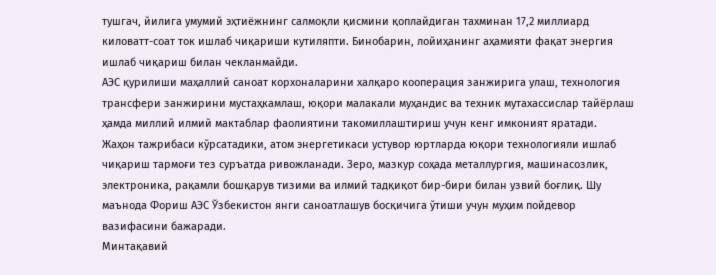тушгач, йилига умумий эҳтиёжнинг салмоқли қисмини қоплайдиган тахминан 17,2 миллиард киловатт-соат ток ишлаб чиқариши кутиляпти. Бинобарин, лойиҳанинг аҳамияти фақат энергия ишлаб чиқариш билан чекланмайди.
АЭС қурилиши маҳаллий саноат корхоналарини халқаро кооперация занжирига улаш, технология трансфери занжирини мустаҳкамлаш, юқори малакали муҳандис ва техник мутахассислар тайёрлаш ҳамда миллий илмий мактаблар фаолиятини такомиллаштириш учун кенг имконият яратади.
Жаҳон тажрибаси кўрсатадики, атом энергетикаси устувор юртларда юқори технологияли ишлаб чиқариш тармоғи тез суръатда ривожланади. Зеро, мазкур соҳада металлургия, машинасозлик, электроника, рақамли бошқарув тизими ва илмий тадқиқот бир-бири билан узвий боғлиқ. Шу маънода Фориш АЭС Ўзбекистон янги саноатлашув босқичига ўтиши учун муҳим пойдевор вазифасини бажаради.
Минтақавий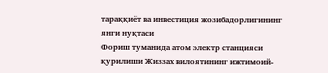тараққиёт ва инвестиция жозибадорлигининг янги нуқтаси
Фориш туманида атом электр станцияси қурилиши Жиззах вилоятининг ижтимоий-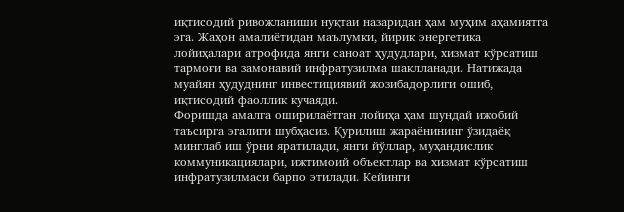иқтисодий ривожланиши нуқтаи назаридан ҳам муҳим аҳамиятга эга. Жаҳон амалиётидан маълумки, йирик энергетика лойиҳалари атрофида янги саноат ҳудудлари, хизмат кўрсатиш тармоғи ва замонавий инфратузилма шаклланади. Натижада муайян ҳудуднинг инвестициявий жозибадорлиги ошиб, иқтисодий фаоллик кучаяди.
Форишда амалга оширилаётган лойиҳа ҳам шундай ижобий таъсирга эгалиги шубҳасиз. Қурилиш жараёнининг ўзидаёқ минглаб иш ўрни яратилади, янги йўллар, муҳандислик коммуникациялари, ижтимоий объектлар ва хизмат кўрсатиш инфратузилмаси барпо этилади. Кейинги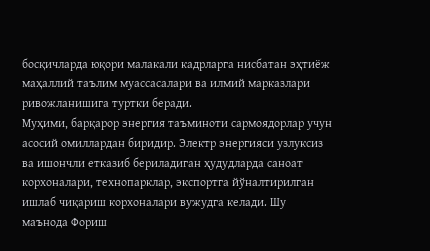босқичларда юқори малакали кадрларга нисбатан эҳтиёж маҳаллий таълим муассасалари ва илмий марказлари ривожланишига туртки беради.
Муҳими, барқарор энергия таъминоти сармоядорлар учун асосий омиллардан биридир. Электр энергияси узлуксиз ва ишончли етказиб бериладиган ҳудудларда саноат корхоналари, технопарклар, экспортга йўналтирилган ишлаб чиқариш корхоналари вужудга келади. Шу маънода Фориш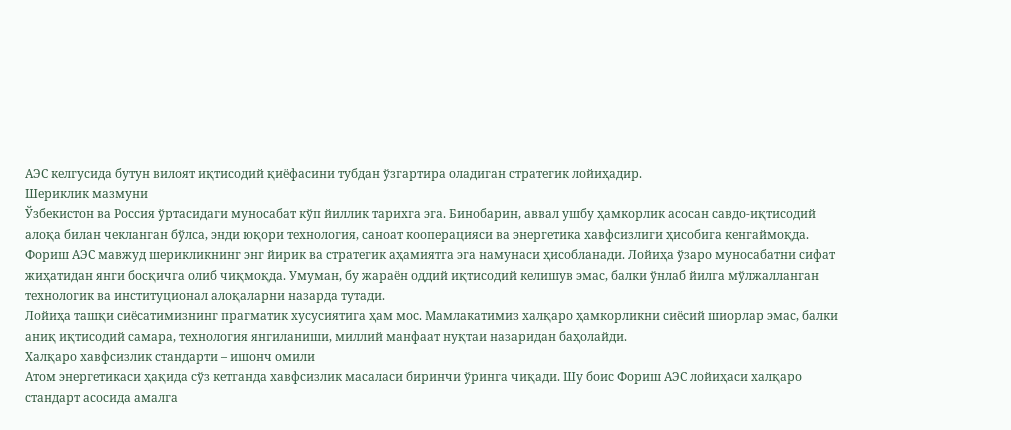АЭС келгусида бутун вилоят иқтисодий қиёфасини тубдан ўзгартира оладиган стратегик лойиҳадир.
Шериклик мазмуни
Ўзбекистон ва Россия ўртасидаги муносабат кўп йиллик тарихга эга. Бинобарин, аввал ушбу ҳамкорлик асосан савдо-иқтисодий алоқа билан чекланган бўлса, энди юқори технология, саноат кооперацияси ва энергетика хавфсизлиги ҳисобига кенгаймоқда.
Фориш АЭС мавжуд шерикликнинг энг йирик ва стратегик аҳамиятга эга намунаси ҳисобланади. Лойиҳа ўзаро муносабатни сифат жиҳатидан янги босқичга олиб чиқмоқда. Умуман, бу жараён оддий иқтисодий келишув эмас, балки ўнлаб йилга мўлжалланган технологик ва институционал алоқаларни назарда тутади.
Лойиҳа ташқи сиёсатимизнинг прагматик хусусиятига ҳам мос. Мамлакатимиз халқаро ҳамкорликни сиёсий шиорлар эмас, балки аниқ иқтисодий самара, технология янгиланиши, миллий манфаат нуқтаи назаридан баҳолайди.
Халқаро хавфсизлик стандарти – ишонч омили
Атом энергетикаси ҳақида сўз кетганда хавфсизлик масаласи биринчи ўринга чиқади. Шу боис Фориш АЭС лойиҳаси халқаро стандарт асосида амалга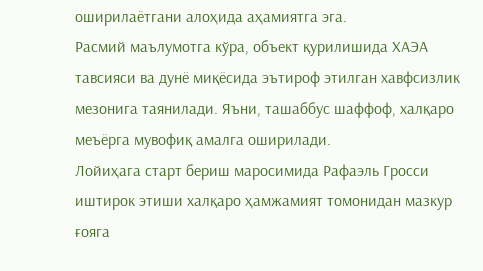оширилаётгани алоҳида аҳамиятга эга.
Расмий маълумотга кўра, объект қурилишида ХАЭА тавсияси ва дунё миқёсида эътироф этилган хавфсизлик мезонига таянилади. Яъни, ташаббус шаффоф, халқаро меъёрга мувофиқ амалга оширилади.
Лойиҳага старт бериш маросимида Рафаэль Гросси иштирок этиши халқаро ҳамжамият томонидан мазкур ғояга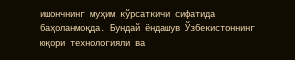ишончнинг муҳим кўрсаткичи сифатида баҳоланмоқда. Бундай ёндашув Ўзбекистоннинг юқори технологияли ва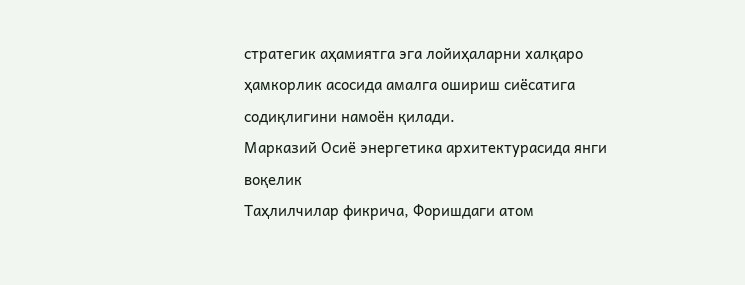стратегик аҳамиятга эга лойиҳаларни халқаро ҳамкорлик асосида амалга ошириш сиёсатига содиқлигини намоён қилади.
Марказий Осиё энергетика архитектурасида янги воқелик
Таҳлилчилар фикрича, Форишдаги атом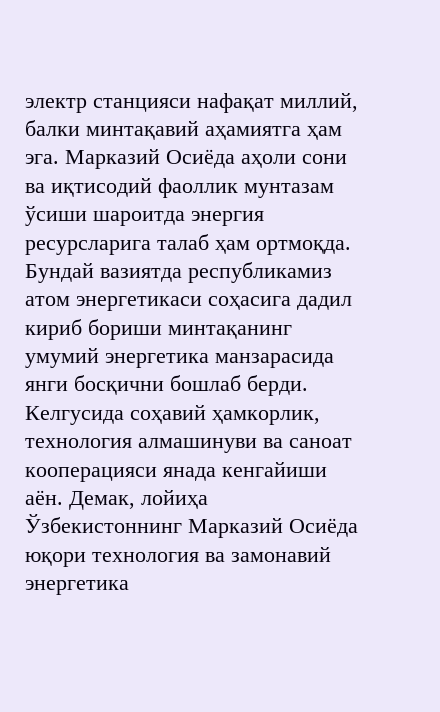электр станцияси нафақат миллий, балки минтақавий аҳамиятга ҳам эга. Марказий Осиёда аҳоли сони ва иқтисодий фаоллик мунтазам ўсиши шароитда энергия ресурсларига талаб ҳам ортмоқда.
Бундай вазиятда республикамиз атом энергетикаси соҳасига дадил кириб бориши минтақанинг умумий энергетика манзарасида янги босқични бошлаб берди. Келгусида соҳавий ҳамкорлик, технология алмашинуви ва саноат кооперацияси янада кенгайиши аён. Демак, лойиҳа Ўзбекистоннинг Марказий Осиёда юқори технология ва замонавий энергетика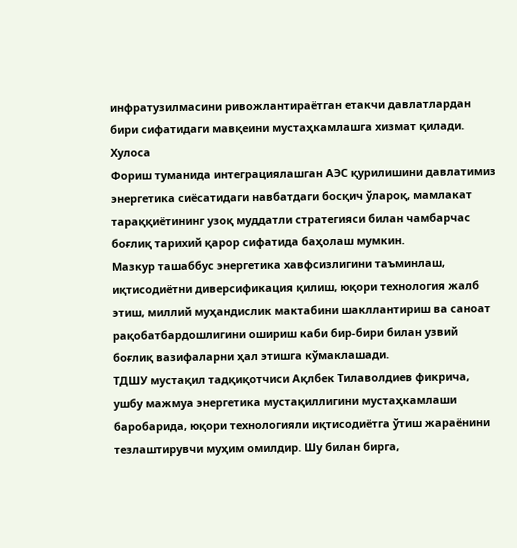инфратузилмасини ривожлантираётган етакчи давлатлардан бири сифатидаги мавқеини мустаҳкамлашга хизмат қилади.
Хулоса
Фориш туманида интеграциялашган АЭС қурилишини давлатимиз энергетика сиёсатидаги навбатдаги босқич ўлароқ, мамлакат тараққиётининг узоқ муддатли стратегияси билан чамбарчас боғлиқ тарихий қарор сифатида баҳолаш мумкин.
Мазкур ташаббус энергетика хавфсизлигини таъминлаш, иқтисодиётни диверсификация қилиш, юқори технология жалб этиш, миллий муҳандислик мактабини шакллантириш ва саноат рақобатбардошлигини ошириш каби бир-бири билан узвий боғлиқ вазифаларни ҳал этишга кўмаклашади.
ТДШУ мустақил тадқиқотчиси Ақлбек Тилаволдиев фикрича, ушбу мажмуа энергетика мустақиллигини мустаҳкамлаши баробарида, юқори технологияли иқтисодиётга ўтиш жараёнини тезлаштирувчи муҳим омилдир. Шу билан бирга,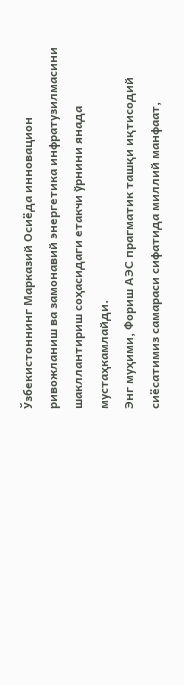Ўзбекистоннинг Марказий Осиёда инновацион ривожланиш ва замонавий энергетика инфратузилмасини шакллантириш соҳасидаги етакчи ўрнини янада мустаҳкамлайди.
Энг муҳими, Фориш АЭС прагматик ташқи иқтисодий сиёсатимиз самараси сифатида миллий манфаат,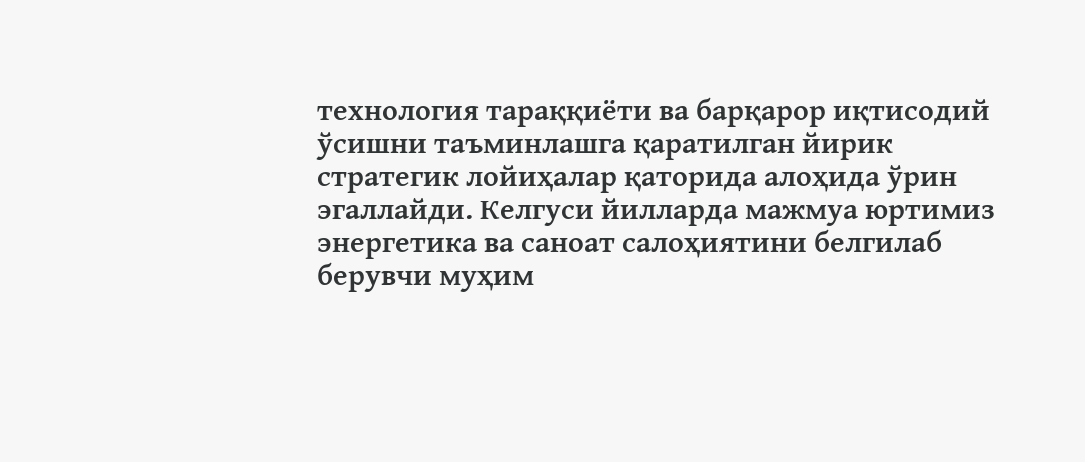технология тараққиёти ва барқарор иқтисодий ўсишни таъминлашга қаратилган йирик стратегик лойиҳалар қаторида алоҳида ўрин эгаллайди. Келгуси йилларда мажмуа юртимиз энергетика ва саноат салоҳиятини белгилаб берувчи муҳим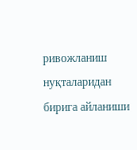ривожланиш нуқталаридан бирига айланиши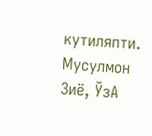кутиляпти.
Мусулмон Зиё, ЎзА